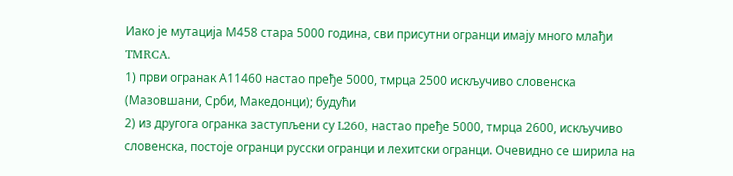Иако је мутација М458 стара 5000 година, сви присутни огранци имају много млађи TMRCA.
1) први огранак А11460 настао пређе 5000, тмрца 2500 искључиво словенска (Мазовшани, Срби, Македонци); будући
2) из другога огранка заступљени су L260, настао пређе 5000, тмрца 2600, искључиво словенска, постоје огранци русски огранци и лехитски огранци. Очевидно се ширила на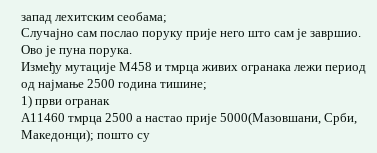запад лехитским сеобама;
Случајно сам послао поруку прије него што сам је завршио. Ово је пуна порука.
Између мутације М458 и тмрца живих огранака лежи период од најмање 2500 година тишине;
1) први огранак
А11460 тмрца 2500 а настао прије 5000(Мазовшани, Срби, Македонци); пошто су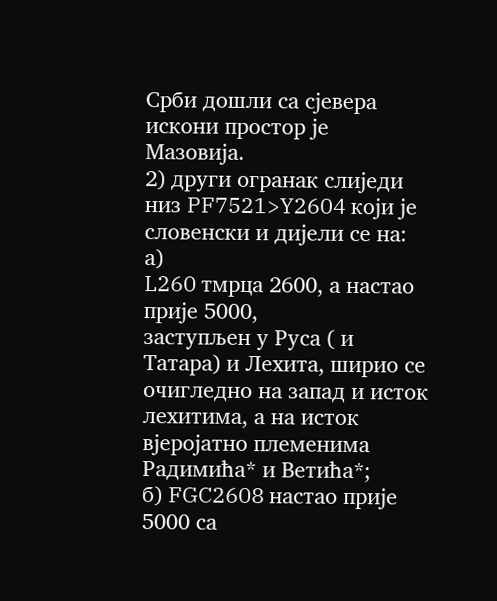Срби дошли са сјевера
искони простор је Мазовија.
2) други огранак слиједи низ PF7521>Y2604 који је словенски и дијели се на:
а)
L260 тмрца 2600, а настао прије 5000,
заступљен у Руса ( и Татара) и Лехита, ширио се очигледно на запад и исток лехитима, а на исток вјеројатно племенима Радимића* и Ветића*;
б) FGC2608 настао прије 5000 са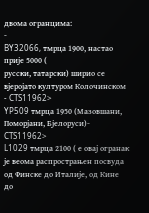двома огранцима:
-
BY32066, тмрца 1900, настао прије 5000 (
русски, татарски) ширио се вјеројато културом Колочинском
- CTS11962>
YP509 тмрца 1950 (Мазовшани, Поморјани, Бјелоруси)- CTS11962>
L1029 тмрца 2100 ( е овај огранак је веома распрострањен посвуда од Финске до Италије, од Кине до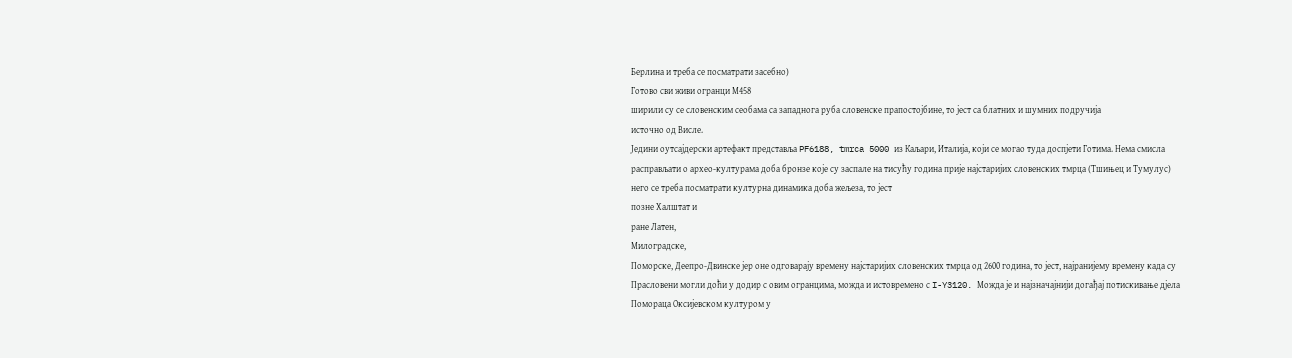Берлина и треба се посматрати засебно)
Готово сви живи огранци М458
ширили су се словенским сеобама са западнога руба словенске прапостојбине, то јест са блатних и шумних подручија
источно од Висле.
Једини оутсајдерски артефакт представља PF6188, tmrca 5000 из Каљари, Италија, који се могао туда доспјети Готима. Нема смисла расправљати о архео-културама доба бронзе које су заспале на тисућу година прије најстаријих словенских тмрца (Тшињец и Тумулус) него се треба посматрати културна динамика доба жељеза, то јест
позне Халштат и
ране Латен,
Милоградске,
Поморске, Деепро-Двинске јер оне одговарају времену најстаријих словенских тмрца од 2600 година, то јест, најранијему времену када су Прасловени могли доћи у додир с овим огранцима, можда и истовремено с I-Y3120. Можда је и најзначајнији догађај потискивање дјела Помораца Оксијевском културом у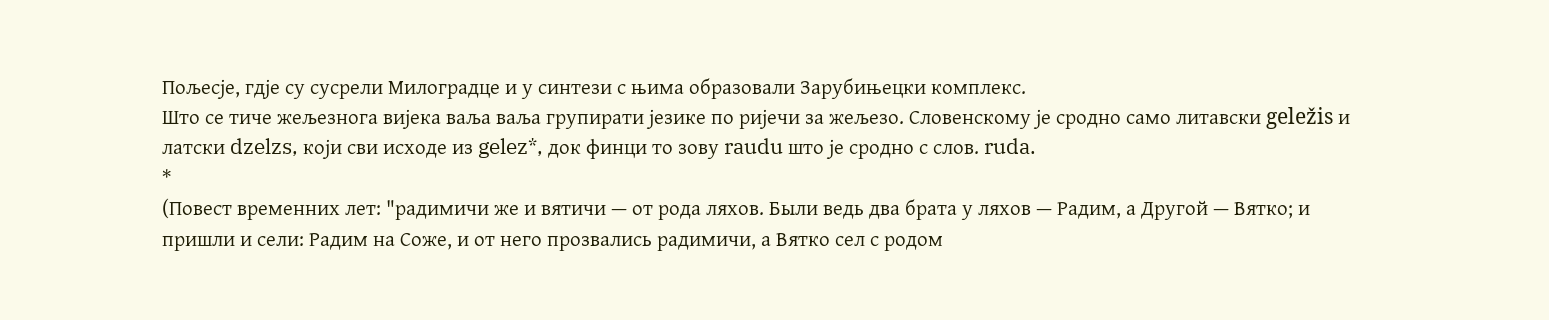Пољесје, гдје су сусрели Милоградце и у синтези с њима образовали Зарубињецки комплекс.
Што се тиче жељезнога вијека ваља ваља групирати језике по ријечи за жељезо. Словенскому је сродно само литавски geležis и латски dzelzs, који сви исходе из gelez*, док финци то зову raudu што је сродно с слов. ruda.
*
(Повест временних лет: "радимичи же и вятичи — от рода ляхов. Были ведь два брата у ляхов — Радим, а Другой — Вятко; и пришли и сели: Радим на Соже, и от него прозвались радимичи, а Вятко сел с родом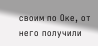своим по Оке, от него получили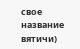свое название вятичи)